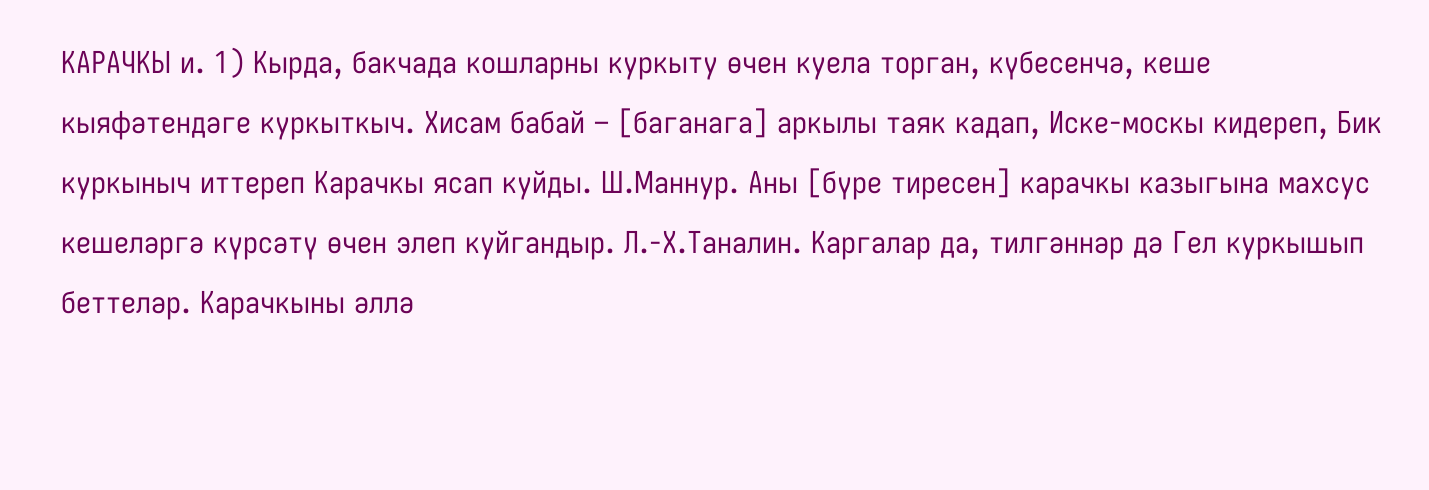КАРАЧКЫ и. 1) Кырда, бакчада кошларны куркыту өчен куела торган, күбесенчә, кеше кыяфәтендәге куркыткыч. Хисам бабай – [баганага] аркылы таяк кадап, Иске-москы кидереп, Бик куркыныч иттереп Карачкы ясап куйды. Ш.Маннур. Аны [бүре тиресен] карачкы казыгына махсус кешеләргә күрсәтү өчен элеп куйгандыр. Л.-Х.Таналин. Каргалар да, тилгәннәр дә Гел куркышып беттеләр. Карачкыны әллә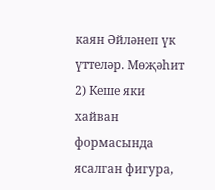каян Әйләнеп үк үттеләр. Мөҗәһит 2) Кеше яки хайван формасында ясалган фигура,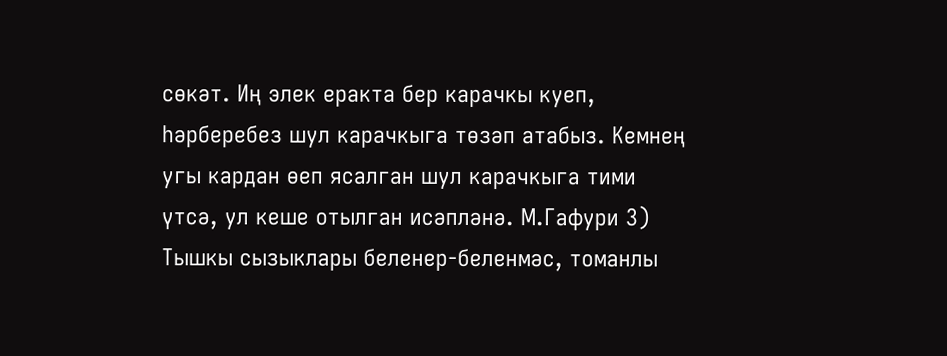сөкәт. Иң элек еракта бер карачкы куеп, һәрберебез шул карачкыга төзәп атабыз. Кемнең угы кардан өеп ясалган шул карачкыга тими үтсә, ул кеше отылган исәпләнә. М.Гафури 3) Тышкы сызыклары беленер-беленмәс, томанлы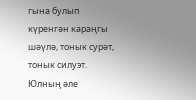гына булып күренгән караңгы шәүлә, тонык сурәт, тонык силуэт. Юлның әле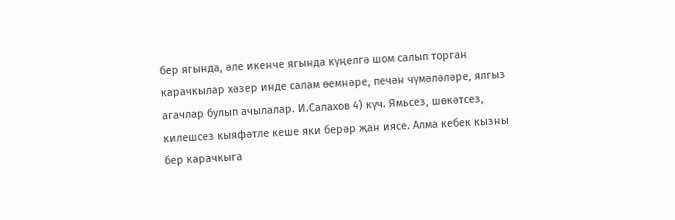бер ягында, әле икенче ягында күңелгә шом салып торган карачкылар хәзер инде салам өемнәре, печән чүмәләләре, ялгыз агачлар булып ачылалар. И.Салахов 4) күч. Ямьсез, шөкәтсез, килешсез кыяфәтле кеше яки берәр җан иясе. Алма кебек кызны бер карачкыга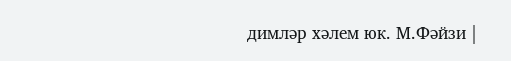димләр хәлем юк. М.Фәйзи |